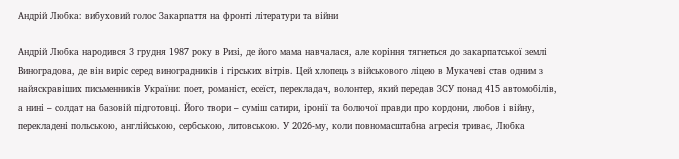Андрій Любка: вибуховий голос Закарпаття на фронті літератури та війни

Андрій Любка народився 3 грудня 1987 року в Ризі, де його мама навчалася, але коріння тягнеться до закарпатської землі Виноградова, де він виріс серед виноградників і гірських вітрів. Цей хлопець з військового ліцею в Мукачеві став одним з найяскравіших письменників України: поет, романіст, есеїст, перекладач, волонтер, який передав ЗСУ понад 415 автомобілів, а нині – солдат на базовій підготовці. Його твори – суміш сатири, іронії та болючої правди про кордони, любов і війну, перекладені польською, англійською, сербською, литовською. У 2026-му, коли повномасштабна агресія триває, Любка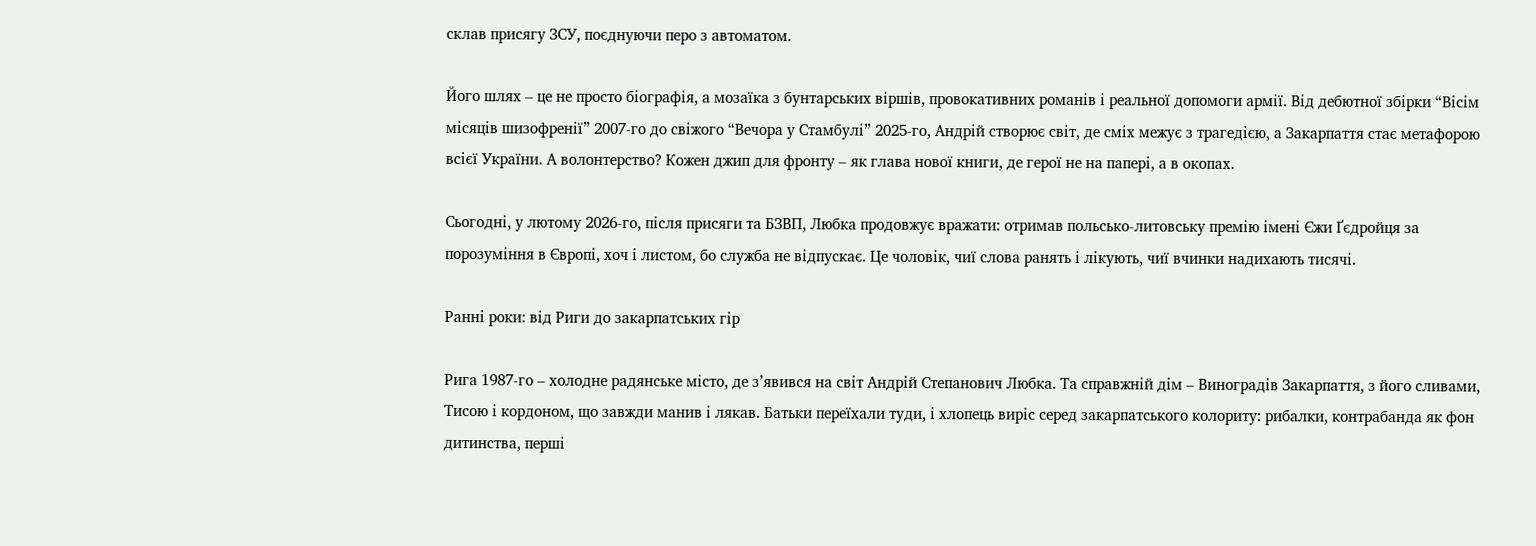склав присягу ЗСУ, поєднуючи перо з автоматом.

Його шлях – це не просто біографія, а мозаїка з бунтарських віршів, провокативних романів і реальної допомоги армії. Від дебютної збірки “Вісім місяців шизофренії” 2007-го до свіжого “Вечора у Стамбулі” 2025-го, Андрій створює світ, де сміх межує з трагедією, а Закарпаття стає метафорою всієї України. А волонтерство? Кожен джип для фронту – як глава нової книги, де герої не на папері, а в окопах.

Сьогодні, у лютому 2026-го, після присяги та БЗВП, Любка продовжує вражати: отримав польсько-литовську премію імені Єжи Ґєдройця за порозуміння в Європі, хоч і листом, бо служба не відпускає. Це чоловік, чиї слова ранять і лікують, чиї вчинки надихають тисячі.

Ранні роки: від Риги до закарпатських гір

Рига 1987-го – холодне радянське місто, де з’явився на світ Андрій Степанович Любка. Та справжній дім – Виноградів Закарпаття, з його сливами, Тисою і кордоном, що завжди манив і лякав. Батьки переїхали туди, і хлопець виріс серед закарпатського колориту: рибалки, контрабанда як фон дитинства, перші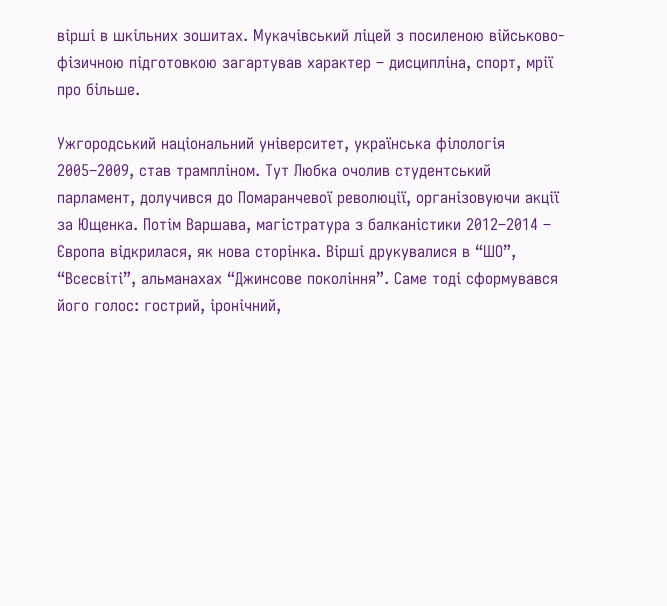вірші в шкільних зошитах. Мукачівський ліцей з посиленою військово-фізичною підготовкою загартував характер – дисципліна, спорт, мрії про більше.

Ужгородський національний університет, українська філологія 2005–2009, став трампліном. Тут Любка очолив студентський парламент, долучився до Помаранчевої революції, організовуючи акції за Ющенка. Потім Варшава, магістратура з балканістики 2012–2014 – Європа відкрилася, як нова сторінка. Вірші друкувалися в “ШО”, “Всесвіті”, альманахах “Джинсове покоління”. Саме тоді сформувався його голос: гострий, іронічний,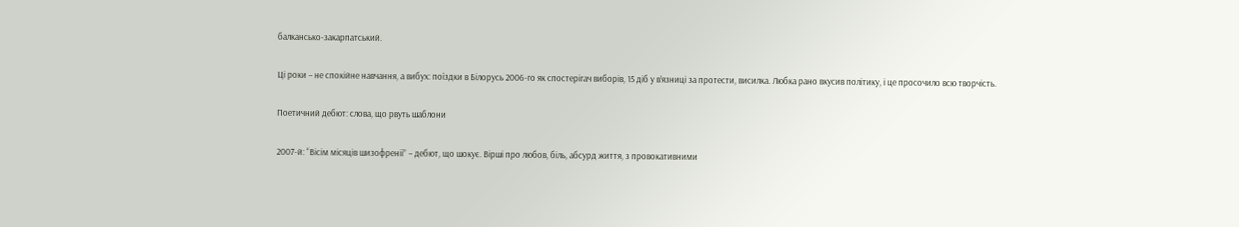балкансько-закарпатський.

Ці роки – не спокійне навчання, а вибух: поїздки в Білорусь 2006-го як спостерігач виборів, 15 діб у в’язниці за протести, висилка. Любка рано вкусив політику, і це просочило всю творчість.

Поетичний дебют: слова, що рвуть шаблони

2007-й: “Вісім місяців шизофренії” – дебют, що шокує. Вірші про любов, біль, абсурд життя, з провокативними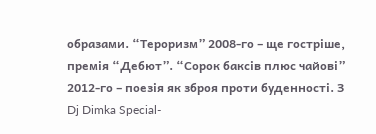образами. “Тероризм” 2008-го – ще гостріше, премія “Дебют”. “Сорок баксів плюс чайові” 2012-го – поезія як зброя проти буденності. З Dj Dimka Special-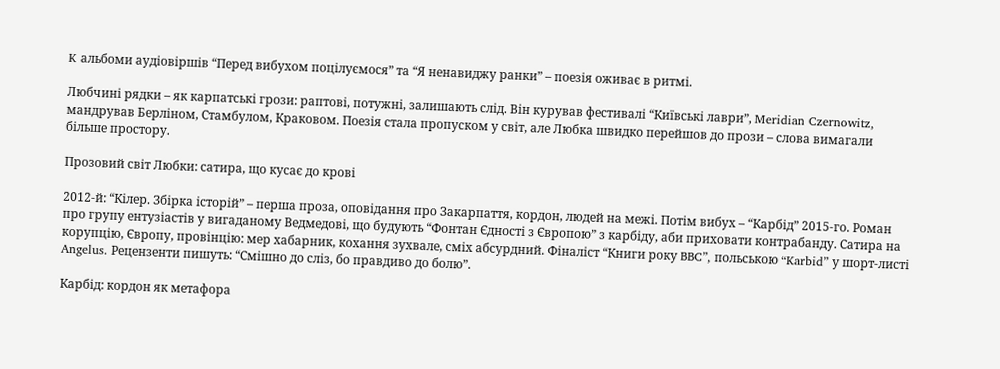K альбоми аудіовіршів “Перед вибухом поцілуємося” та “Я ненавиджу ранки” – поезія оживає в ритмі.

Любчині рядки – як карпатські грози: раптові, потужні, залишають слід. Він курував фестивалі “Київські лаври”, Meridian Czernowitz, мандрував Берліном, Стамбулом, Краковом. Поезія стала пропуском у світ, але Любка швидко перейшов до прози – слова вимагали більше простору.

Прозовий світ Любки: сатира, що кусає до крові

2012-й: “Кілер. Збірка історій” – перша проза, оповідання про Закарпаття, кордон, людей на межі. Потім вибух – “Карбід” 2015-го. Роман про групу ентузіастів у вигаданому Ведмедові, що будують “Фонтан Єдності з Європою” з карбіду, аби приховати контрабанду. Сатира на корупцію, Європу, провінцію: мер хабарник, кохання зухвале, сміх абсурдний. Фіналіст “Книги року BBC”, польською “Karbid” у шорт-листі Angelus. Рецензенти пишуть: “Смішно до сліз, бо правдиво до болю”.

Карбід: кордон як метафора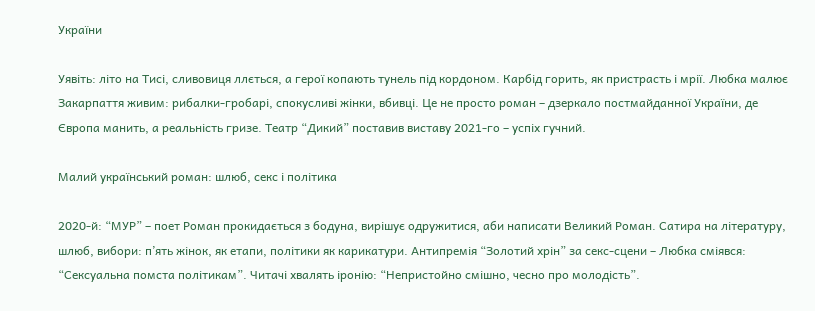України

Уявіть: літо на Тисі, сливовиця ллється, а герої копають тунель під кордоном. Карбід горить, як пристрасть і мрії. Любка малює Закарпаття живим: рибалки-гробарі, спокусливі жінки, вбивці. Це не просто роман – дзеркало постмайданної України, де Європа манить, а реальність гризе. Театр “Дикий” поставив виставу 2021-го – успіх гучний.

Малий український роман: шлюб, секс і політика

2020-й: “МУР” – поет Роман прокидається з бодуна, вирішує одружитися, аби написати Великий Роман. Сатира на літературу, шлюб, вибори: п’ять жінок, як етапи, політики як карикатури. Антипремія “Золотий хрін” за секс-сцени – Любка сміявся: “Сексуальна помста політикам”. Читачі хвалять іронію: “Непристойно смішно, чесно про молодість”.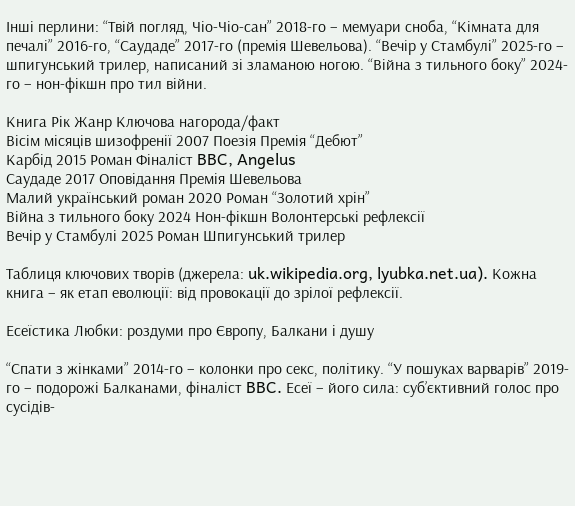Інші перлини: “Твій погляд, Чіо-Чіо-сан” 2018-го – мемуари сноба, “Кімната для печалі” 2016-го, “Саудаде” 2017-го (премія Шевельова). “Вечір у Стамбулі” 2025-го – шпигунський трилер, написаний зі зламаною ногою. “Війна з тильного боку” 2024-го – нон-фікшн про тил війни.

Книга Рік Жанр Ключова нагорода/факт
Вісім місяців шизофренії 2007 Поезія Премія “Дебют”
Карбід 2015 Роман Фіналіст BBC, Angelus
Саудаде 2017 Оповідання Премія Шевельова
Малий український роман 2020 Роман “Золотий хрін”
Війна з тильного боку 2024 Нон-фікшн Волонтерські рефлексії
Вечір у Стамбулі 2025 Роман Шпигунський трилер

Таблиця ключових творів (джерела: uk.wikipedia.org, lyubka.net.ua). Кожна книга – як етап еволюції: від провокації до зрілої рефлексії.

Есеїстика Любки: роздуми про Європу, Балкани і душу

“Спати з жінками” 2014-го – колонки про секс, політику. “У пошуках варварів” 2019-го – подорожі Балканами, фіналіст BBC. Есеї – його сила: суб’єктивний голос про сусідів-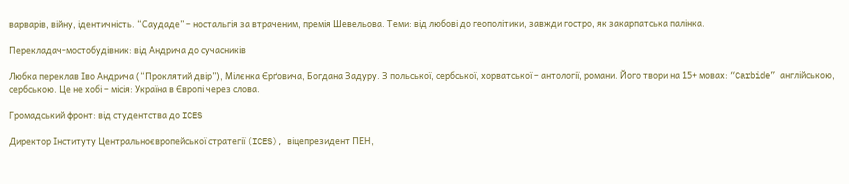варварів, війну, ідентичність. “Саудаде” – ностальгія за втраченим, премія Шевельова. Теми: від любові до геополітики, завжди гостро, як закарпатська палінка.

Перекладач-мостобудівник: від Андрича до сучасників

Любка переклав Іво Андрича (“Проклятий двір”), Мілєнка Єрґовича, Богдана Задуру. З польської, сербської, хорватської – антології, романи. Його твори на 15+ мовах: “Carbide” англійською, сербською. Це не хобі – місія: Україна в Європі через слова.

Громадський фронт: від студентства до ICES

Директор Інституту Центральноєвропейської стратегії (ICES), віцепрезидент ПЕН,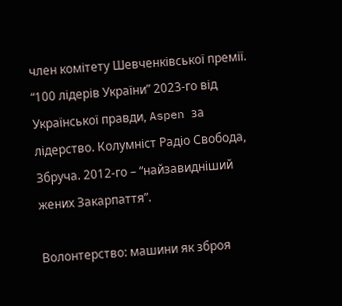член комітету Шевченківської премії. “100 лідерів України” 2023-го від Української правди, Aspen за лідерство. Колумніст Радіо Свобода, Збруча. 2012-го – “найзавидніший жених Закарпаття”.

Волонтерство: машини як зброя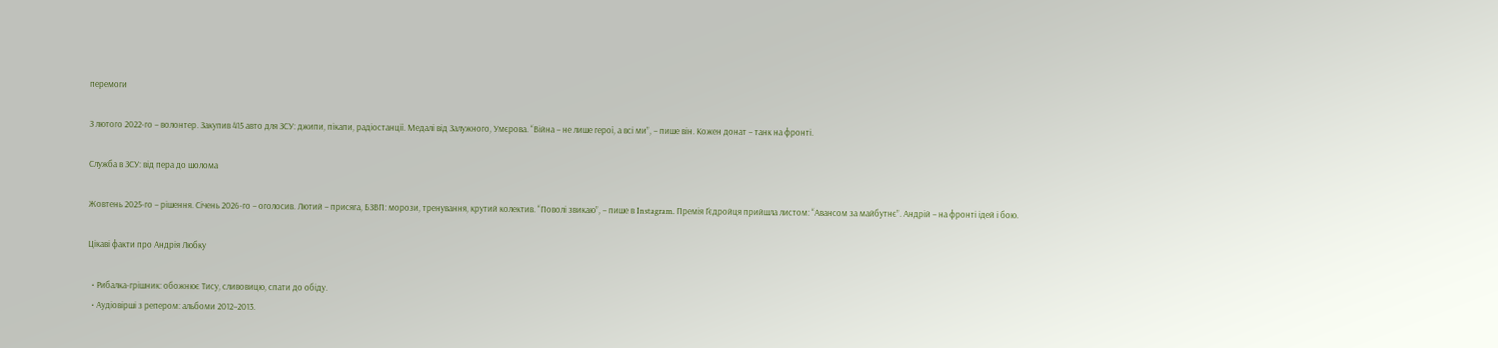перемоги

З лютого 2022-го – волонтер. Закупив 415 авто для ЗСУ: джипи, пікапи, радіостанції. Медалі від Залужного, Умєрова. “Війна – не лише герої, а всі ми”, – пише він. Кожен донат – танк на фронті.

Служба в ЗСУ: від пера до шолома

Жовтень 2025-го – рішення. Січень 2026-го – оголосив. Лютий – присяга, БЗВП: морози, тренування, крутий колектив. “Поволі звикаю”, – пише в Instagram. Премія Ґєдройця прийшла листом: “Авансом за майбутнє”. Андрій – на фронті ідей і бою.

Цікаві факти про Андрія Любку

  • Рибалка-грішник: обожнює Тису, сливовицю, спати до обіду.
  • Аудіовірші з репером: альбоми 2012–2013.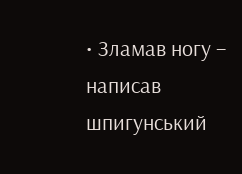• Зламав ногу – написав шпигунський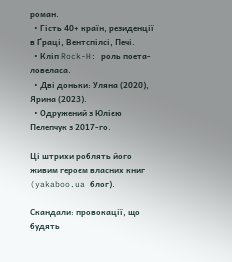роман.
  • Гість 40+ країн, резиденції в Ґраці, Вентспілсі, Печі.
  • Кліп Rock-H: роль поета-ловеласа.
  • Дві доньки: Уляна (2020), Ярина (2023).
  • Одружений з Юлією Пелепчук з 2017-го.

Ці штрихи роблять його живим героєм власних книг (yakaboo.ua блог).

Скандали: провокації, що будять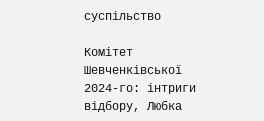суспільство

Комітет Шевченківської 2024-го: інтриги відбору, Любка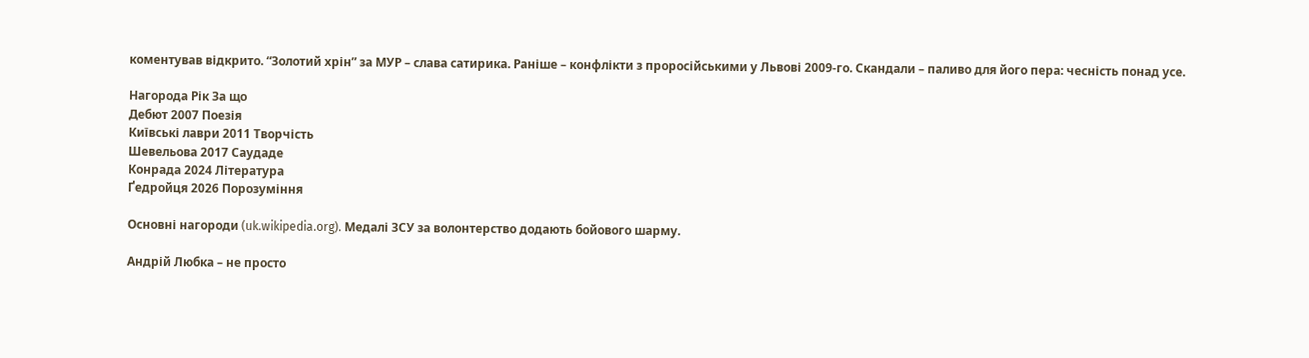коментував відкрито. “Золотий хрін” за МУР – слава сатирика. Раніше – конфлікти з проросійськими у Львові 2009-го. Скандали – паливо для його пера: чесність понад усе.

Нагорода Рік За що
Дебют 2007 Поезія
Київські лаври 2011 Творчість
Шевельова 2017 Саудаде
Конрада 2024 Література
Ґедройця 2026 Порозуміння

Основні нагороди (uk.wikipedia.org). Медалі ЗСУ за волонтерство додають бойового шарму.

Андрій Любка – не просто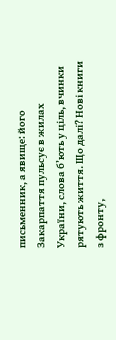письменник, а явище: його Закарпаття пульсує в жилах України, слова б’ють у ціль, вчинки рятують життя. Що далі? Нові книги з фронту,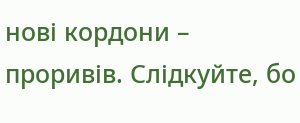нові кордони – проривів. Слідкуйте, бо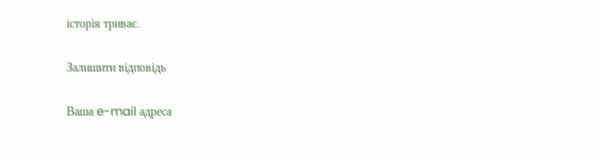історія триває.

Залишити відповідь

Ваша e-mail адреса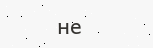не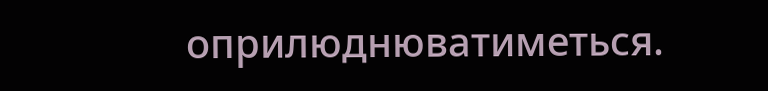оприлюднюватиметься.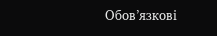Обов’язкові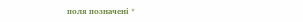поля позначені *